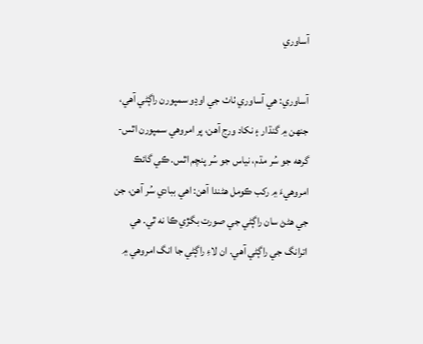آساوري

آساوري: هي آساوري ٺاٺ جي اوڍو سمپورن راڳڻي آهي، جنهن ۾ گنڌار ۽ نکاد ورج آهن، پر امروهي سمپورن اٿس- گرهه جو سُر مڌم، نياس جو سُر پنچم اٿس. ڪي گائڪ امروهيءَ ۾ رکب ڪومل هڻندا آهن: اهي ببادي سُر آهن، جن جي هڻڻ سان راڳڻي جي صورت بگڙي ڪا نه ٿي. هي اترانگ جي راڳڻي آهي. ان لاءِ راڳڻي جا انگ امروهي ۾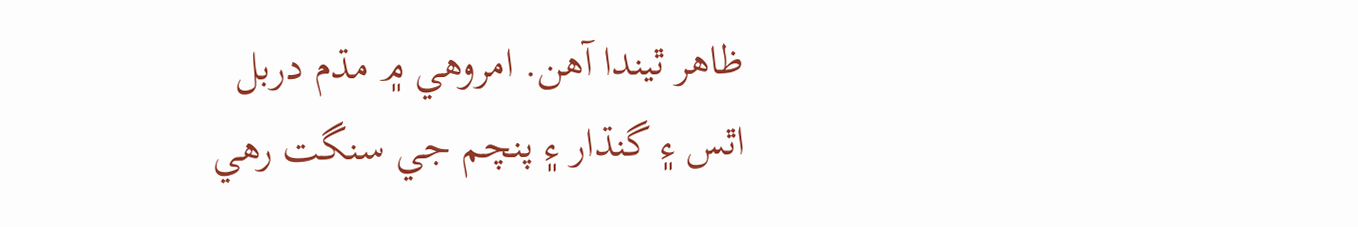ظاهر ٿيندا آهن. امروهي ۾ مڌم دربل اٿس ۽ گنڌار ۽ پنچم جي سنگت رهي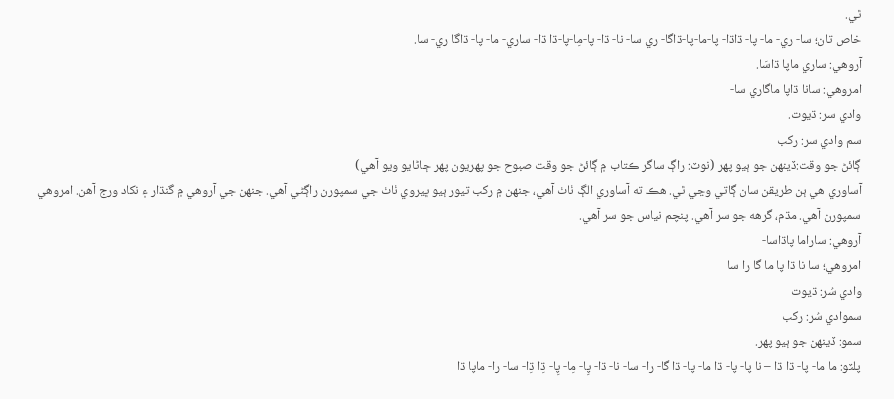ٿي.
خاص تان؛ سا- ري- ما- پا- ڌاڌا- پا-ما-پا-ڌاگا- ري سا- نا- ڌا- پا-مِا-پا-ڌا ڌا- ساري- ما- پا- ڌاگا ري- سا.
آروهي: ساري ماپا ڌاسَا.
امروهي: سانا ڌاپا ماگاري سا-
وادي سر: ڌيوت.
سم وادي سر: رکب
ڳائڻ جو وقت:ڏينهن جو ٻيو پهر (نوٽ: راڳ ساگر ڪتاب ۾ ڳائڻ جو وقت صبوح جو پهريون پهر ڄاڻايو ويو آهي)
آساوري هي ٻن طريقن سان ڳاتي وڃي ٿي. هڪ ته آساوري الڳ ٺاٺ آهي، جنهن ۾ رکب تيور ٻيو ڀيروي ٺاٺ جي سمپورن راڳڻي آهي. جنهن جي آروهي ۾ گنڌار ۽ نکاد ورج آهن. امروهي سمپورن آهي. مڌم، گرهه جو سر آهي. پنچم نياس جو سر آهي.
آروهي: ساراما پاڌاسا-
امروهي؛ سا نا ڌا پا ما گا را سا
وادي سُر: ڌيوت
سموادي سُر: رکب
سمو: ڏينهن جو ٻيو پهر.
پلٽو: ما ما- پا- ڌا ڌا – نا پا- پا- ڌا ما- پا- ڌا گا- را- سا- نا- ڌا- پِا- مِا- پِا- ڌِا ڌِا- سا- را- ماپا ڌا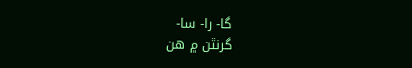گا- را- سا-
گرنٿن ۾ هن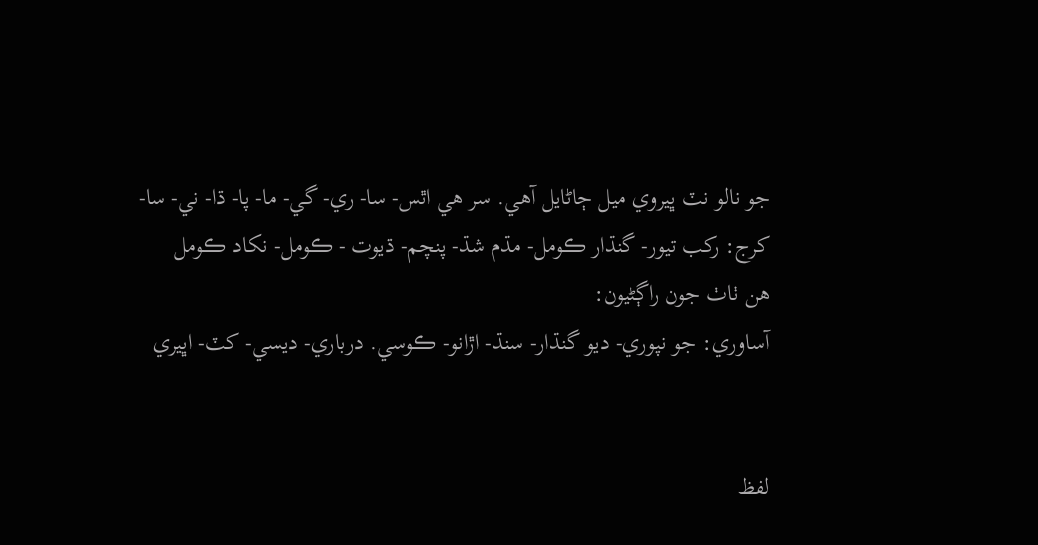جو نالو نٽ ڀيروي ميل ڄاڻايل آهي. سر هي اٿس- سا- ري- گي- ما- پا- ڌا- ني- سا-
کرج: رکب تيور- گنڌار ڪومل- مڌم شڌ- پنچم- ڌيوت - ڪومل- نکاد ڪومل
هن ٺاٺ جون راڳڻيون:
آساوري: جو نپوري- ديو گنڌار- سنڌ- اڙانو- ڪوسي. درباري- ديسي- کٽ- اڀيري


لفظ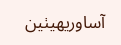آساوريھيٺين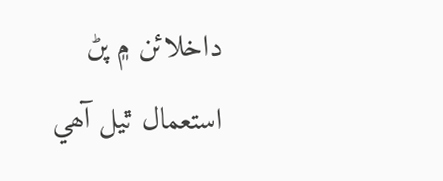داخلائن ۾ پڻ استعمال ٿيل آھي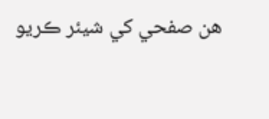هن صفحي کي شيئر ڪريو